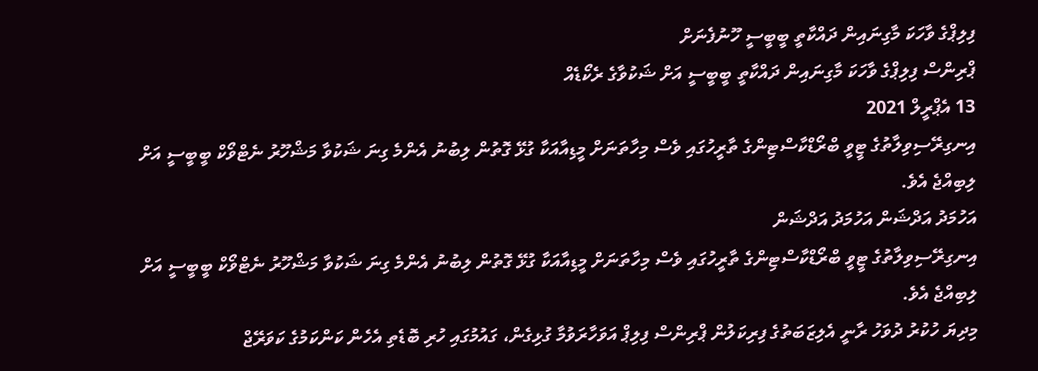ފިލިޕްގެ ވާހަކަ މާގިނައިން ދައްކާތީ ބީބީސީ ހޫނުފެނަށް
ޕްރިންސް ފިލިޕްގެ ވާހަކަ މާގިނައިން ދައްކާތީ ބީބީސީ އަށް ޝަކުވާގެ ރެކޯޑެއް
13 އެޕްރީލް 2021
އިނގިރޭސިވިލާތުގެ ޓީވީ ބްރޯޑްކާސްޓިންގެ ތާރީހުގައި ވެސް މިހާތަނަށް މީޑިއާއަކާ ގުޅޭ ގޮތުން ލިބުނު އެންމެ ގިނަ ޝަކުވާ މަޝްހޫރު ނެޓްވޯކް ބީބީސީ އަށް ލިބިއްޖެ އެވެ.
އަހުމަދު އަދްޝަން އަހުމަދު އަދްޝަން
އިނގިރޭސިވިލާތުގެ ޓީވީ ބްރޯޑްކާސްޓިންގެ ތާރީހުގައި ވެސް މިހާތަނަށް މީޑިއާއަކާ ގުޅޭ ގޮތުން ލިބުނު އެންމެ ގިނަ ޝަކުވާ މަޝްހޫރު ނެޓްވޯކް ބީބީސީ އަށް ލިބިއްޖެ އެވެ.
މިދިޔަ ހުކުރު ދުވަހު ރާނީ އެލިޒަބަތުގެ ފިރިކަލުން ޕްރިންސް ފިލިޕް އަވަހާރަވުމާ ގުޅިގެން، ގައުމުގައި ހުރި ބޮޑެތި އެހެން ކަންކަމުގެ ކަވަރޭޖް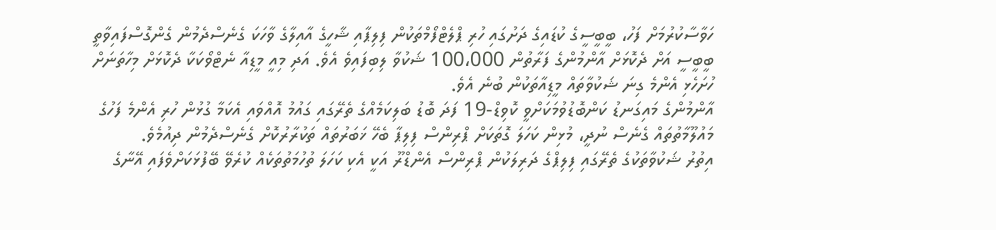ހަވާސާކުރުމަށް ފަހު، ބީބީސީގެ ކުޑައިގެ ދަށުގައި ހުރި ޕްލެޓްފޯމްތަކުން ފިލިޕާއި ޝާހީގެ އާއިލާގެ ވާހަކަ ގެނެސްދެމުން ގެންގޮސްފައިވާތީ ބީބީސީ އަށް ދެކޮޅަށް އާންމުންގެ ފަރާތުން 100،000 ޝަކުވާ ލިބިފައިވެ އެވެ. އަދި މިއީ މީޑިއާ ނެޓްވޯކަކާ ދެކޮޅަށް މިހާތަނަށް ހުށަހެޅި އެންމެ ގިނަ ޝަކުވާތައް މީޑިއާތަކުން ބުނެ އެވެ.
އާންމުންގެ މައިގަނޑު ކަންބޮޑުވުމަކަށްވީ ކޮވިޑް-19 ފަދަ ބޮޑު ބަލިކަމެއްގެ ތެރޭގައި ގައުމު އޮއްވައި އެކަމާ ގުޅުން ހުރި އެންމެ ފަހުގެ މައުލޫމާތުތައް ގެނެސް ނުދީ، މުޅިން ކަހަލަ ގޮތަކަށް ޕްރިންސް ފިލިޕާ ބެހޭ ޚަބަރުތައް ތަކުރާރުކޮށް ގެނެސްދެމުން ދިއުމެވެ.
އިތުރު ޝަކުވާތަކުގެ ތެރޭގައި ފިލިޕްގެ ދަރިލަކުން ޕްރިންސް އެންޑްރޫ އަކީ އެކި ކަހަލަ ތުހުމަތުތަކެއް ކުރެވޭ ބޭފުޅަކަށްވެފައި އޭނާގެ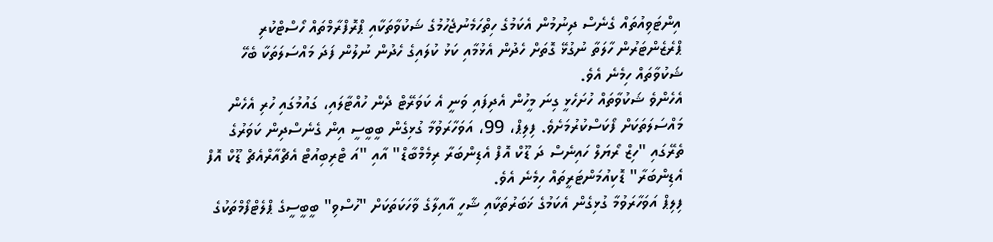އިންޓަވިއުތައް ގެނެސް ދިނުމުން އެކަމުގެ ހިތްހަމެނުޖެހުމުގެ ޝަކުވާތަކާއި ޕްރޮފްރާމްތައް ހޯސްޓްކުރި ޕްރެޒެންޓަރުން ހާލަތާ ނުގުޅޭ ގޮތަށް ހެދުން އެޅުމާއި ކަޅު ކުލައިގެ ހެދުން ނުލުން ފަދަ މައްސަލަތަކާ ބެހޭ ޝަކުވާތައް ހިމެނެ އެވެ.
އެހެންވެ ޝަކުވާތައް ހުށަހެޅީ ގިނަ މީހުން އެދިފައި ވަނީ އެ ކަވަރޭޓް ދެން ހުއްޓާލައި، ގައުމުގައި ހުރި އެހެން މައްސަލަތަކަށް ފޯކަސްކުރުމަށެވެ. ފިލިޕް، 99، އަވަހާރަވުމާ ގުޅިގެން ބީބީސީ އިން ގެނެސްދިން ކަވަރުގެ ތެރޭގައި "ހިޒް ރޯޔަލް ހައިނެސް ދަ ޑޫކް އޮފް އެޑިންބަރާ ރިމެމްބާޑް" އާއި "އަ ޓްރިބިއުޓް އެޗްއާރްއެޗް ޑޫކް އޮފް އެޑިންބަރާ" ޑޮކިއުމަންޓަރީތައް ހިމެނެ އެވެ.
ފިލިޕް އަވަހާރަވުމާ ގުޅިގެން އެކަމުގެ ޚަބަރުތަކާއި ޝާހީ އާއިލާގެ ވާހަކަތަކަށް "ހުސްވި" ބީބީސީގެ ޕްލެޓްފޯމްތަކުގެ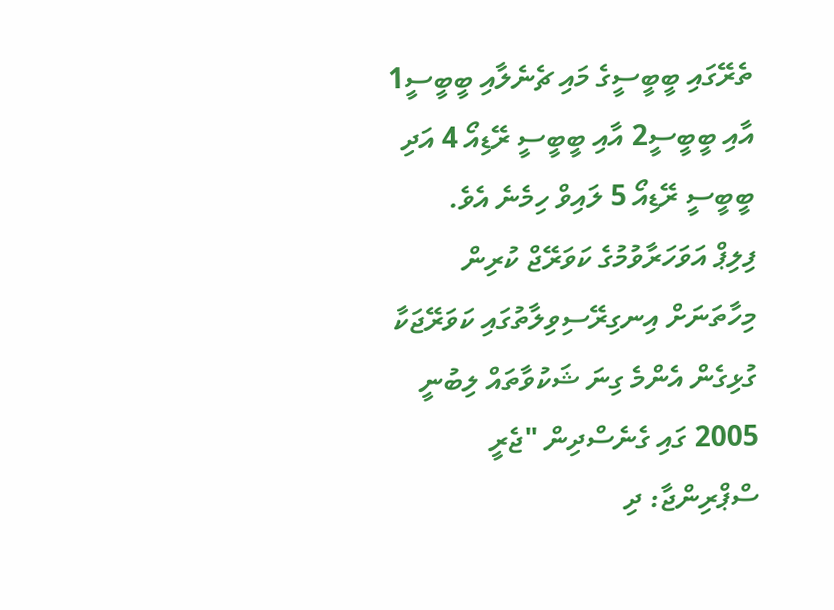ތެރޭގައި ބީބީސީގެ މައި ޗެނެލާއި ބީބީސީ1 އާއި ބީބީސީ2 އާއި ބީބީސީ ރޭޑިއޯ 4 އަދި ބީބީސީ ރޭޑިއޯ 5 ލައިވް ހިމެނެ އެވެ.
ފިލިޕް އަވަހަރާވުމުގެ ކަވަރޭޖް ކުރިން މިހާތަނަށް އިނގިރޭސިވިލާތުގައި ކަވަރޭޖަކާ ގުޅިގެން އެންމެ ގިނަ ޝަކުވާތައް ލިބުނީ 2005 ގައި ގެނެސްދިން "ޖެރީ ސްޕްރިންޖާ: ދި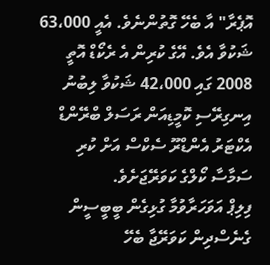އޮޕެރާ" އާ ބެހޭ ގޮތުންނެވެ. އެއީ 63،000 ޝަކުވާ އެވެ. އޭގެ ކުރިން އެ ރެކޯޑް އޮތީ 2008 ގައި 42،000 ޝަކުވާ ލިބުނު އިނގިރޭސި ކޮމީޑިއަން ރަސަލް ބްރޭންޑް އެކްޓަރު އެންޑްރޫ ސެކްސް އަށް ކުރި ސަމާސާ ކޯލްގެ ކަވަރޭޖަށެވެ.
ފިލިޕް އަވަހަރާވުމާ ގުޅިގެން ބީބީސީން ގެނެސްދިން ކަވަރޭޖާ ބެހޭ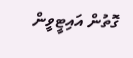ގޮތުން އައިޓީވީން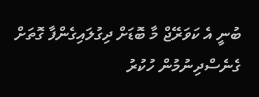ބުނީ އެ ކަވަރޭޖް މާ ބޮޑަށް ދިގުލައިގެންފާ ގޮތަށް ގެނެސްދިނުމުން ހުކުރު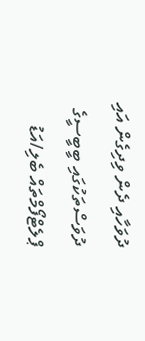ދުވަހާއި ދެން ވިދިގެން އައި ދުވަސްތަކުގައި ބީބީސީގެ ޕްލެޓްފޯމްތައް ބެލި/އަޑު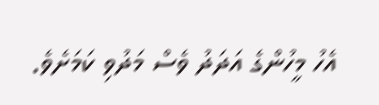އެހު މީހުންގެ އަދަދު ވެސް މަދުވި ކަމަށެވެ.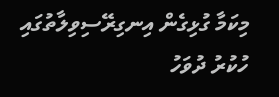މިކަމާ ގުޅިގެން އިނގިރޭސިވިލާތުގައި ހުކުރު ދުވަހު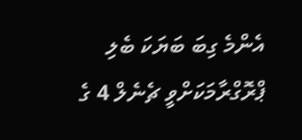އެންމެ ގިބަ ބަޔަކަ ބެލި ޕްރޮގްރާމަކަށްވީ ޗެނެލް 4 ގެ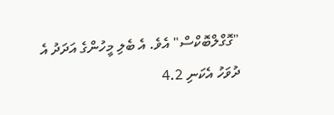"ގޮގްލްބޮކްސް" އެވެ. އެ ބެލި މީހުންގެ އަދަދު އެ ދުވަހު އެކަނި 4.2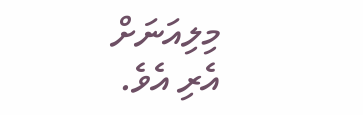މިލިއަނަށް އެރި އެވެ.